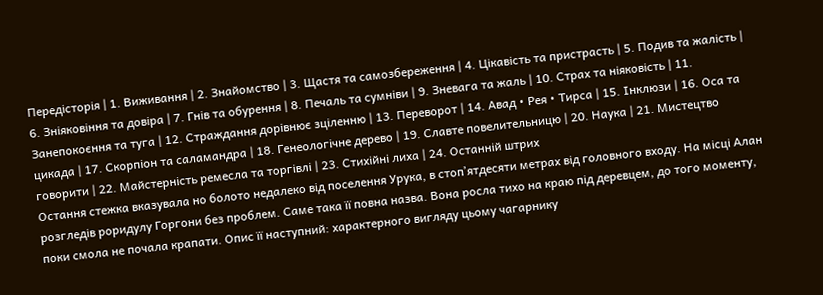Передісторія | 1. Виживання | 2. Знайомство | 3. Щастя та самозбереження | 4. Цікавість та пристрасть | 5. Подив та жалість | 6. Зніяковіння та довіра | 7. Гнів та обурення | 8. Печаль та сумніви | 9. Зневага та жаль | 10. Страх та ніяковість | 11. Занепокоєння та туга | 12. Страждання дорівнює зціленню | 13. Переворот | 14. Авад • Рея • Тирса | 15. Інклюзи | 16. Оса та цикада | 17. Скорпіон та саламандра | 18. Генеологічне дерево | 19. Славте повелительницю | 20. Наука | 21. Мистецтво говорити | 22. Майстерність ремесла та торгівлі | 23. Стихійні лиха | 24. Останній штрих
Остання стежка вказувала но болото недалеко від поселення Урука, в стопʼятдесяти метрах від головного входу. На місці Алан розгледів роридулу Горгони без проблем. Саме така її повна назва. Вона росла тихо на краю під деревцем, до того моменту, поки смола не почала крапати. Опис її наступний: характерного вигляду цьому чагарнику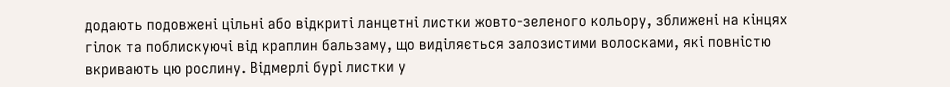додають подовжені цільні або відкриті ланцетні листки жовто-зеленого кольору, зближені на кінцях гілок та поблискуючі від краплин бальзаму, що виділяється залозистими волосками, які повністю вкривають цю рослину. Відмерлі бурі листки у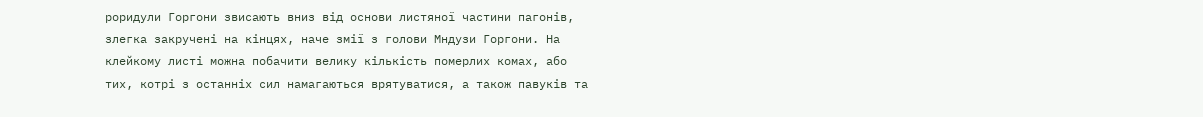роридули Горгони звисають вниз від основи листяної частини пагонів, злегка закручені на кінцях, наче змії з голови Мндузи Горгони. На клейкому листі можна побачити велику кількість померлих комах, або тих, котрі з останніх сил намагаються врятуватися, а також павуків та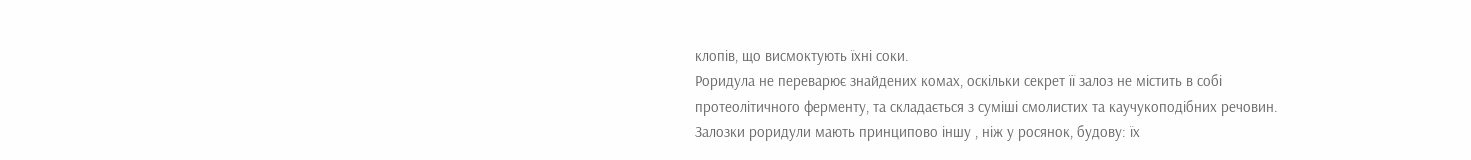клопів, що висмоктують їхні соки.
Роридула не переварює знайдених комах, оскільки секрет її залоз не містить в собі протеолітичного ферменту, та складається з суміші смолистих та каучукоподібних речовин. Залозки роридули мають принципово іншу , ніж у росянок, будову: їх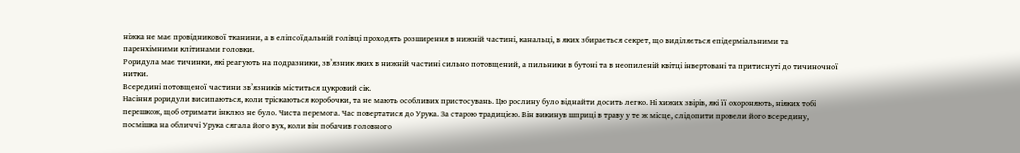ніжка не має провідникової тканини, а в еліпсоїдальній голівці проходять розширення в нижній частині, канальці, в яких збирається секрет, що виділяється епідерміальними та паренхімними клітинами головки.
Роридула має тичинки, які реагують на подразники, звʼязник яких в нижній частині сильно потовщений, а пильники в бутоні та в неопиленій квітці інвертовані та притиснуті до тичиночної нитки.
Всередині потовщеної частини звʼязників міститься цукровий сік.
Насіння роридули висипаються, коли тріскаються коробочки, та не мають особливих пристосувань. Цю рослину було віднайти досить легко. Ні хижих звірів, які її охороняють, ніяких тобі перешкож, щоб отримати інклюз не було. Чиста перемога. Час повертатися до Урука. За старою традицією. Він викинув шприці в траву у те ж місце, слідопити провели його всередину, посмішка на обличчі Урука сягала його вух, коли він побачив головного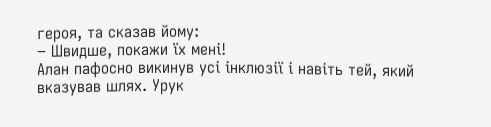героя, та сказав йому:
− Швидше, покажи їх мені!
Алан пафосно викинув усі інклюзії і навіть тей, який вказував шлях. Урук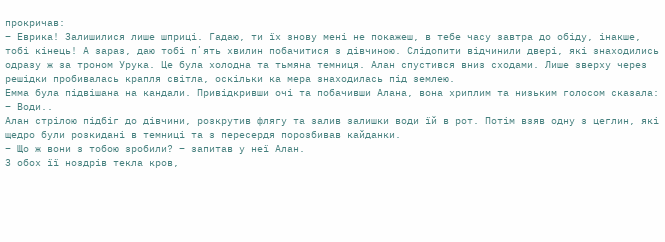прокричав:
− Еврика! Залишилися лише шприці. Гадаю, ти їх знову мені не покажеш, в тебе часу завтра до обіду, інакше, тобі кінець! А зараз, даю тобі пʼять хвилин побачитися з дівчиною. Слідопити відчинили двері, які знаходились одразу ж за троном Урука. Це була холодна та тьмяна темниця. Алан спустився вниз сходами. Лише зверху через решідки пробивалась крапля світла, оскільки ка мера знаходилась під землею.
Емма була підвішана на кандали. Привідкривши очі та побачивши Алана, вона хриплим та низьким голосом сказала:
− Води..
Алан стрілою підбіг до дівчини, розкрутив флягу та залив залишки води їй в рот. Потім взяв одну з цеглин, які щедро були розкидані в темниці та з пересердя порозбивав кайданки.
− Що ж вони з тобою зробили? − запитав у неї Алан.
З обох її ноздрів текла кров,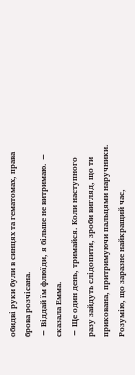обидві руки були в синцях та гематомах, права брова розчісана.
− Віддай їм флюїди, я більше не витримаю. − сказала Емма.
− Ще один день, тримайся. Коли наступного разу зайдуть слідопити, зроби вигляд, що ти прикована, притримуючи пальцями наручники.
Розумію, що заразне найкращий час,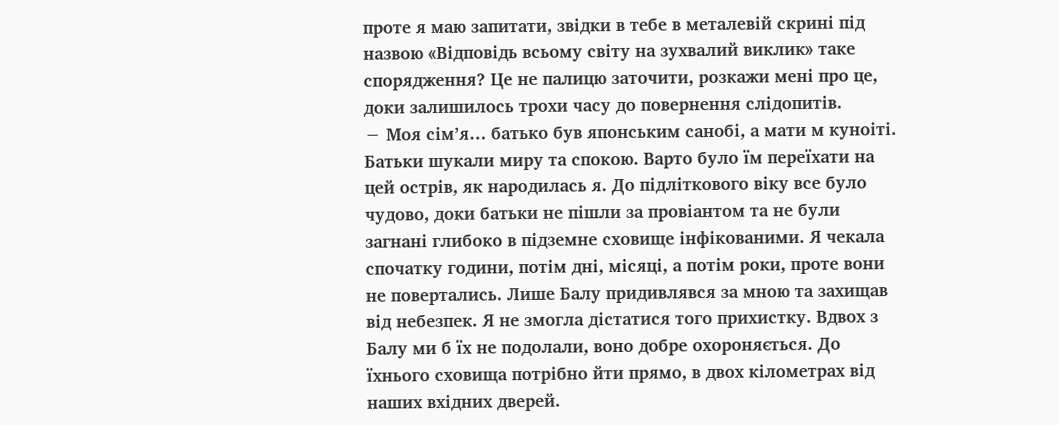проте я маю запитати, звідки в тебе в металевій скрині під назвою «Відповідь всьому світу на зухвалий виклик» таке спорядження? Це не палицю заточити, розкажи мені про це, доки залишилось трохи часу до повернення слідопитів.
− Моя сімʼя… батько був японським санобі, а мати м куноіті. Батьки шукали миру та спокою. Варто було їм переїхати на цей острів, як народилась я. До підліткового віку все було чудово, доки батьки не пішли за провіантом та не були загнані глибоко в підземне сховище інфікованими. Я чекала спочатку години, потім дні, місяці, а потім роки, проте вони не повертались. Лише Балу придивлявся за мною та захищав від небезпек. Я не змогла дістатися того прихистку. Вдвох з Балу ми б їх не подолали, воно добре охороняється. До їхнього сховища потрібно йти прямо, в двох кілометрах від наших вхідних дверей.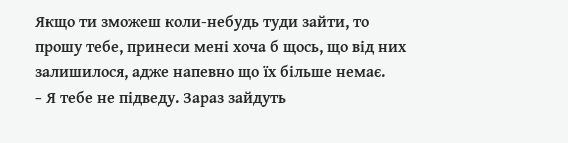Якщо ти зможеш коли-небудь туди зайти, то прошу тебе, принеси мені хоча б щось, що від них залишилося, адже напевно що їх більше немає.
− Я тебе не підведу. Зараз зайдуть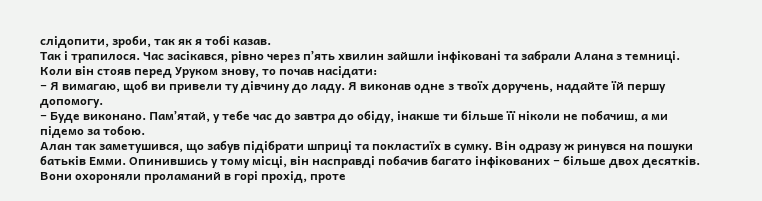слідопити, зроби, так як я тобі казав.
Так і трапилося. Час засікався, рівно через пʼять хвилин зайшли інфіковані та забрали Алана з темниці. Коли він стояв перед Уруком знову, то почав насідати:
− Я вимагаю, щоб ви привели ту дівчину до ладу. Я виконав одне з твоїх доручень, надайте їй першу допомогу.
− Буде виконано. Памʼятай, у тебе час до завтра до обіду, інакше ти більше її ніколи не побачиш, а ми підемо за тобою.
Алан так заметушився, що забув підібрати шприці та покластиїх в сумку. Він одразу ж ринувся на пошуки батьків Емми. Опинившись у тому місці, він насправді побачив багато інфікованих − більше двох десятків. Вони охороняли проламаний в горі прохід, проте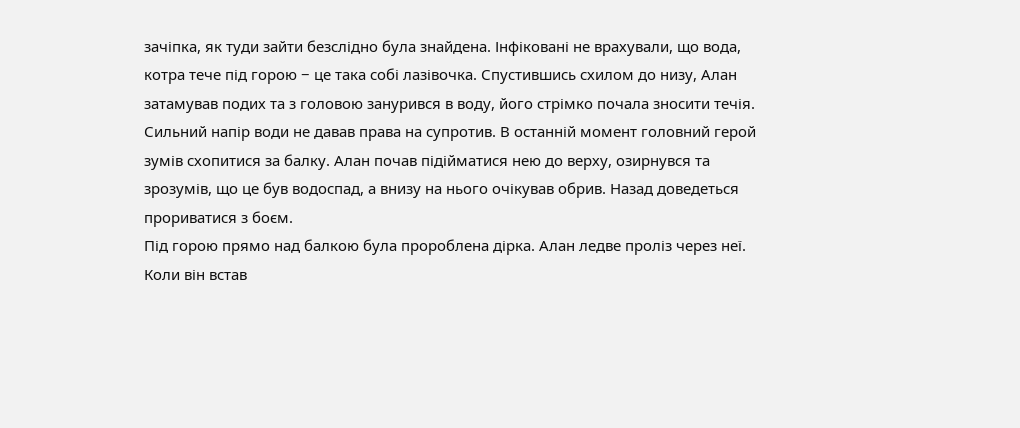зачіпка, як туди зайти безслідно була знайдена. Інфіковані не врахували, що вода, котра тече під горою − це така собі лазівочка. Спустившись схилом до низу, Алан затамував подих та з головою занурився в воду, його стрімко почала зносити течія. Сильний напір води не давав права на супротив. В останній момент головний герой зумів схопитися за балку. Алан почав підійматися нею до верху, озирнувся та зрозумів, що це був водоспад, а внизу на нього очікував обрив. Назад доведеться прориватися з боєм.
Під горою прямо над балкою була пророблена дірка. Алан ледве проліз через неї. Коли він встав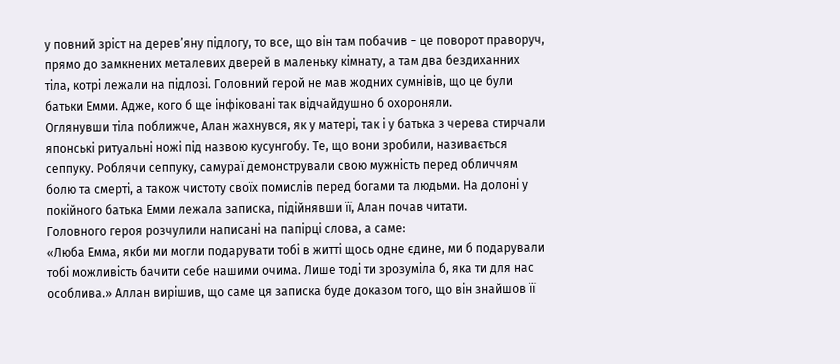у повний зріст на деревʼяну підлогу, то все, що він там побачив − це поворот праворуч, прямо до замкнених металевих дверей в маленьку кімнату, а там два бездиханних тіла, котрі лежали на підлозі. Головний герой не мав жодних сумнівів, що це були батьки Емми. Адже, кого б ще інфіковані так відчайдушно б охороняли.
Оглянувши тіла поближче, Алан жахнувся, як у матері, так і у батька з черева стирчали японські ритуальні ножі під назвою кусунгобу. Те, що вони зробили, називається сеппуку. Роблячи сеппуку, самураї демонстрували свою мужність перед обличчям болю та смерті, а також чистоту своїх помислів перед богами та людьми. На долоні у покійного батька Емми лежала записка, підійнявши її, Алан почав читати.
Головного героя розчулили написані на папірці слова, а саме:
«Люба Емма, якби ми могли подарувати тобі в житті щось одне єдине, ми б подарували тобі можливість бачити себе нашими очима. Лише тоді ти зрозуміла б, яка ти для нас особлива.» Аллан вирішив, що саме ця записка буде доказом того, що він знайшов її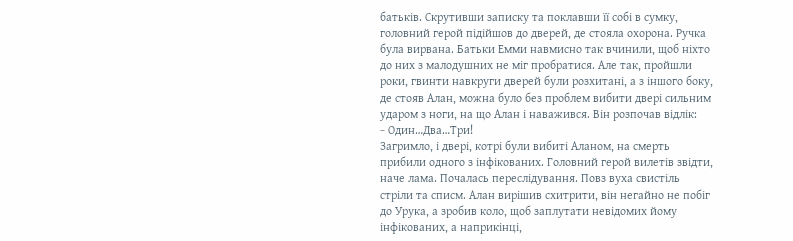батьків. Скрутивши записку та поклавши її собі в сумку, головний герой підійшов до дверей, де стояла охорона. Ручка була вирвана. Батьки Емми навмисно так вчинили, щоб ніхто до них з малодушних не міг пробратися. Але так, пройшли роки, гвинти навкруги дверей були розхитані, а з іншого боку, де стояв Алан, можна було без проблем вибити двері сильним ударом з ноги, на що Алан і наважився. Він розпочав відлік:
− Один…Два…Три!
Загримло, і двері, котрі були вибиті Аланом, на смерть прибили одного з інфікованих. Головний герой вилетів звідти, наче лама. Почалась переслідування. Повз вуха свистіль стріли та списм. Алан вирішив схитрити, він негайно не побіг до Урука, а зробив коло, щоб заплутати невідомих йому інфікованих, а наприкінці,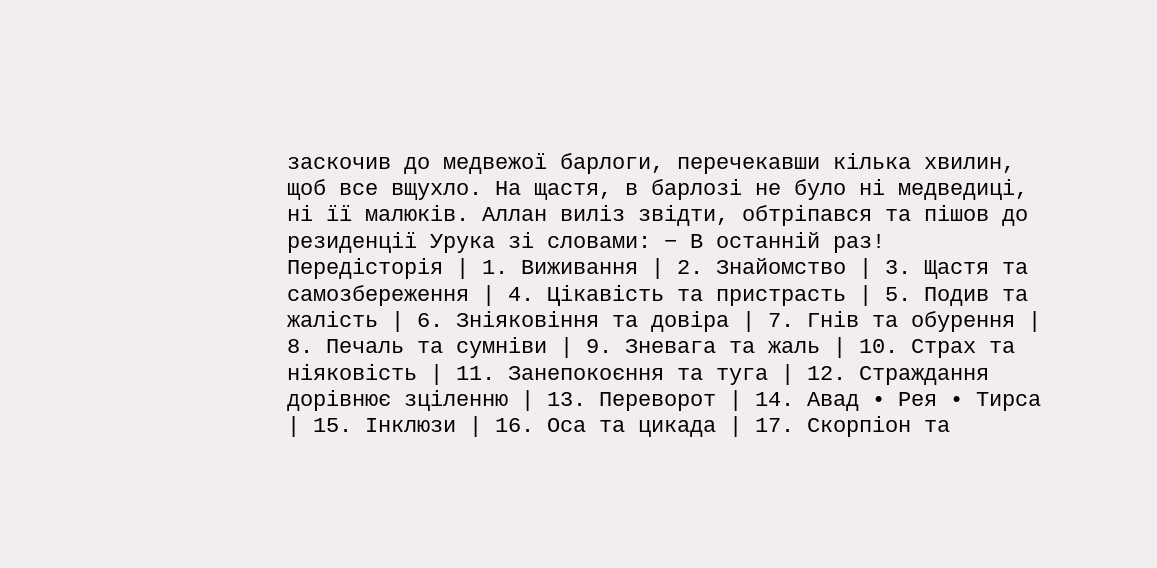заскочив до медвежої барлоги, перечекавши кілька хвилин, щоб все вщухло. На щастя, в барлозі не було ні медведиці, ні її малюків. Аллан виліз звідти, обтріпався та пішов до резиденції Урука зі словами: − В останній раз!
Передісторія | 1. Виживання | 2. Знайомство | 3. Щастя та самозбереження | 4. Цікавість та пристрасть | 5. Подив та жалість | 6. Зніяковіння та довіра | 7. Гнів та обурення | 8. Печаль та сумніви | 9. Зневага та жаль | 10. Страх та ніяковість | 11. Занепокоєння та туга | 12. Страждання дорівнює зціленню | 13. Переворот | 14. Авад • Рея • Тирса | 15. Інклюзи | 16. Оса та цикада | 17. Скорпіон та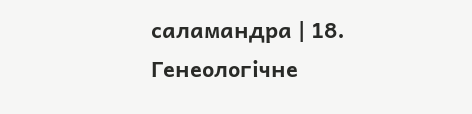саламандра | 18. Генеологічне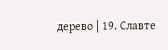дерево | 19. Славте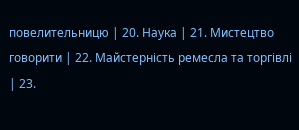повелительницю | 20. Наука | 21. Мистецтво говорити | 22. Майстерність ремесла та торгівлі | 23.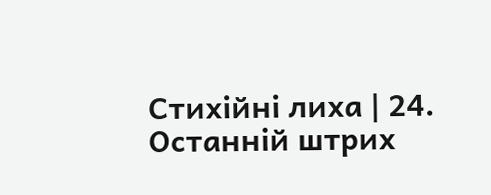Стихійні лиха | 24. Останній штрих